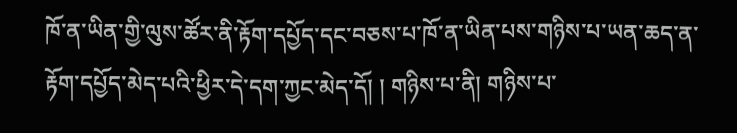ཁོ་ན་ཡིན་གྱི་ལུས་ཚོར་ནི་རྟོག་དཔྱོད་དང་བཅས་པ་ཁོ་ན་ཡིན་པས་གཉིས་པ་ཡན་ཆད་ན་རྟོག་དཔྱོད་མེད་པའི་ཕྱིར་དེ་དག་ཀྱང་མེད་དོ། ། གཉིས་པ་ནི། གཉིས་པ་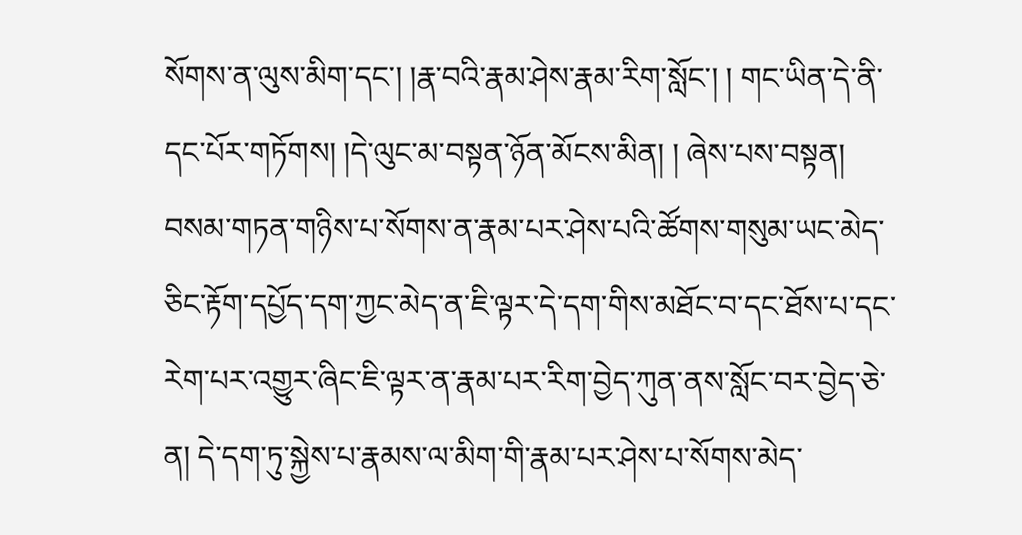སོགས་ན་ལུས་མིག་དང་། །རྣ་བའི་རྣམ་ཤེས་རྣམ་རིག་སློང་། ། གང་ཡིན་དེ་ནི་དང་པོར་གཏོགས། །དེ་ལུང་མ་བསྟན་ཉོན་མོངས་མིན། ། ཞེས་པས་བསྟན། བསམ་གཏན་གཉིས་པ་སོགས་ན་རྣམ་པར་ཤེས་པའི་ཚོགས་གསུམ་ཡང་མེད་ཅིང་རྟོག་དཔྱོད་དག་ཀྱང་མེད་ན་ཇི་ལྟར་དེ་དག་གིས་མཐོང་བ་དང་ཐོས་པ་དང་རེག་པར་འགྱུར་ཞིང་ཇི་ལྟར་ན་རྣམ་པར་རིག་བྱེད་ཀུན་ནས་སློང་བར་བྱེད་ཅེ་ན། དེ་དག་ཏུ་སྐྱེས་པ་རྣམས་ལ་མིག་གི་རྣམ་པར་ཤེས་པ་སོགས་མེད་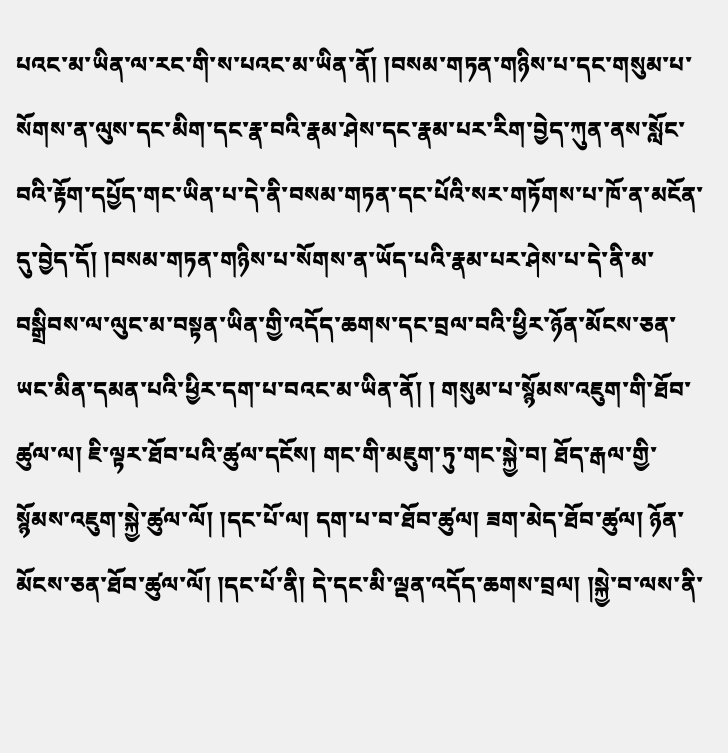པའང་མ་ཡིན་ལ་རང་གི་ས་པའང་མ་ཡིན་ནོ། །བསམ་གཏན་གཉིས་པ་དང་གསུམ་པ་སོགས་ན་ལུས་དང་མིག་དང་རྣ་བའི་རྣམ་ཤེས་དང་རྣམ་པར་རིག་བྱེད་ཀུན་ནས་སློང་བའི་རྟོག་དཔྱོད་གང་ཡིན་པ་དེ་ནི་བསམ་གཏན་དང་པོའི་སར་གཏོགས་པ་ཁོ་ན་མངོན་དུ་བྱེད་དོ། །བསམ་གཏན་གཉིས་པ་སོགས་ན་ཡོད་པའི་རྣམ་པར་ཤེས་པ་དེ་ནི་མ་བསྒྲིབས་ལ་ལུང་མ་བསྟན་ཡིན་གྱི་འདོད་ཆགས་དང་བྲལ་བའི་ཕྱིར་ཉོན་མོངས་ཅན་ཡང་མིན་དམན་པའི་ཕྱིར་དག་པ་བའང་མ་ཡིན་ནོ། ། གསུམ་པ་སྙོམས་འཇུག་གི་ཐོབ་ཚུལ་ལ། ཇི་ལྟར་ཐོབ་པའི་ཚུལ་དངོས། གང་གི་མཇུག་ཏུ་གང་སྐྱེ་བ། ཐོད་རྒལ་གྱི་སྙོམས་འཇུག་སྐྱེ་ཚུལ་ལོ། །དང་པོ་ལ། དག་པ་བ་ཐོབ་ཚུལ། ཟག་མེད་ཐོབ་ཚུལ། ཉོན་མོངས་ཅན་ཐོབ་ཚུལ་ལོ། །དང་པོ་ནི། དེ་དང་མི་ལྡན་འདོད་ཆགས་བྲལ། །སྐྱེ་བ་ལས་ནི་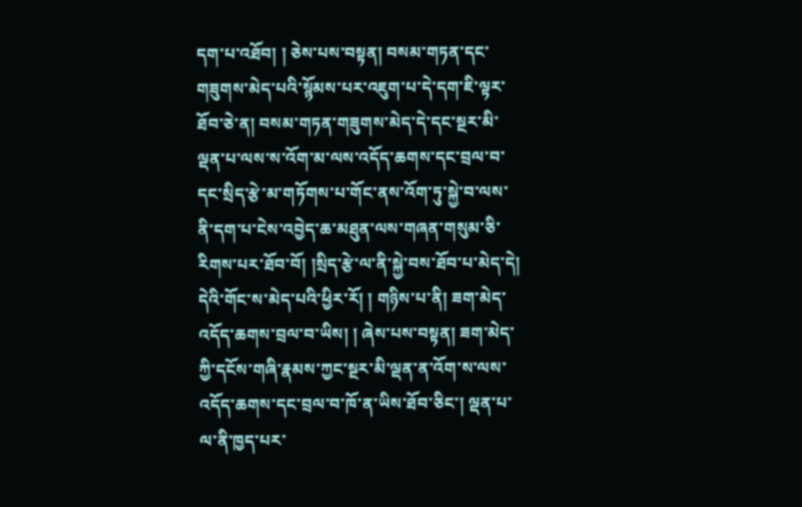དག་པ་འཐོབ། ། ཅེས་པས་བསྟན། བསམ་གཏན་དང་གཟུགས་མེད་པའི་སྙོམས་པར་འཇུག་པ་དེ་དག་ཇི་ལྟར་ཐོབ་ཅེ་ན། བསམ་གཏན་གཟུགས་མེད་དེ་དང་སྔར་མི་ལྡན་པ་ལས་ས་འོག་མ་ལས་འདོད་ཆགས་དང་བྲལ་བ་དང་སྲིད་རྩེ་མ་གཏོགས་པ་གོང་ནས་འོག་ཏུ་སྐྱེ་བ་ལས་ནི་དག་པ་ངེས་འབྱེད་ཆ་མཐུན་ལས་གཞན་གསུམ་ཅི་རིགས་པར་ཐོབ་བོ། །སྲིད་རྩེ་ལ་ནི་སྐྱེ་བས་ཐོབ་པ་མེད་དེ། དེའི་གོང་ས་མེད་པའི་ཕྱིར་རོ། ། གཉིས་པ་ནི། ཟག་མེད་འདོད་ཆགས་བྲལ་བ་ཡིས། ། ཞེས་པས་བསྟན། ཟག་མེད་ཀྱི་དངོས་གཞི་རྣམས་ཀྱང་སྔར་མི་ལྡན་ན་འོག་ས་ལས་འདོད་ཆགས་དང་བྲལ་བ་ཁོ་ན་ཡིས་ཐོབ་ཅིང་། ལྡན་པ་ལ་ནི་ཁྱད་པར་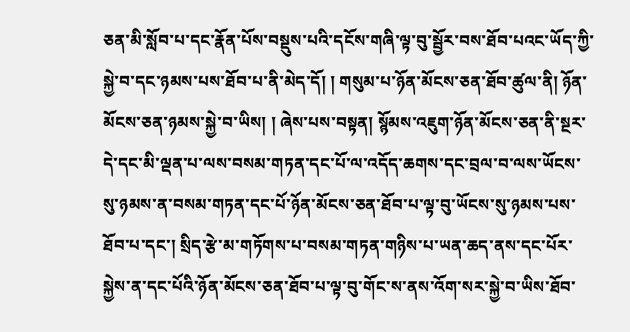ཅན་མི་སློབ་པ་དང་རྣོན་པོས་བསྡུས་པའི་དངོས་གཞི་ལྟ་བུ་སྦྱོར་བས་ཐོབ་པའང་ཡོད་ཀྱི་སྐྱེ་བ་དང་ཉམས་པས་ཐོབ་པ་ནི་མེད་དོ། ། གསུམ་པ་ཉོན་མོངས་ཅན་ཐོབ་ཚུལ་ནི། ཉོན་མོངས་ཅན་ཉམས་སྐྱེ་བ་ཡིས། ། ཞེས་པས་བསྟན། སྙོམས་འཇུག་ཉོན་མོངས་ཅན་ནི་སྔར་དེ་དང་མི་ལྡན་པ་ལས་བསམ་གཏན་དང་པོ་ལ་འདོད་ཆགས་དང་བྲལ་བ་ལས་ཡོངས་སུ་ཉམས་ན་བསམ་གཏན་དང་པོ་ཉོན་མོངས་ཅན་ཐོབ་པ་ལྟ་བུ་ཡོངས་སུ་ཉམས་པས་ཐོབ་པ་དང་། སྲིད་རྩེ་མ་གཏོགས་པ་བསམ་གཏན་གཉིས་པ་ཡན་ཆད་ནས་དང་པོར་སྐྱེས་ན་དང་པོའི་ཉོན་མོངས་ཅན་ཐོབ་པ་ལྟ་བུ་གོང་ས་ནས་འོག་སར་སྐྱེ་བ་ཡིས་ཐོབ་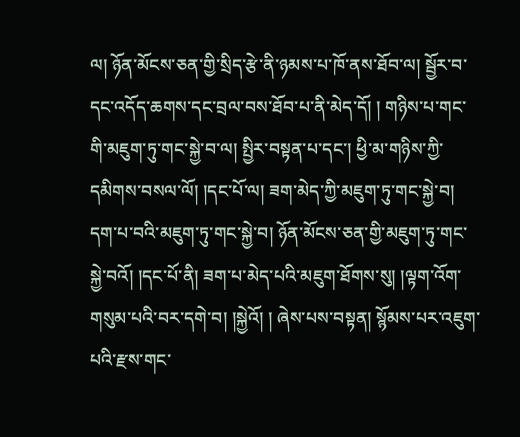ལ། ཉོན་མོངས་ཅན་གྱི་སྲིད་རྩེ་ནི་ཉམས་པ་ཁོ་ནས་ཐོབ་ལ། སྦྱོར་བ་དང་འདོད་ཆགས་དང་བྲལ་བས་ཐོབ་པ་ནི་མེད་དོ། ། གཉིས་པ་གང་གི་མཇུག་ཏུ་གང་སྐྱེ་བ་ལ། སྤྱིར་བསྟན་པ་དང་། ཕྱི་མ་གཉིས་ཀྱི་དམིགས་བསལ་ལོ། །དང་པོ་ལ། ཟག་མེད་ཀྱི་མཇུག་ཏུ་གང་སྐྱེ་བ། དག་པ་བའི་མཇུག་ཏུ་གང་སྐྱེ་བ། ཉོན་མོངས་ཅན་གྱི་མཇུག་ཏུ་གང་སྐྱེ་བའོ། །དང་པོ་ནི། ཟག་པ་མེད་པའི་མཇུག་ཐོགས་སུ། །ལྟག་འོག་གསུམ་པའི་བར་དགེ་བ། །སྐྱེའོ། ། ཞེས་པས་བསྟན། སྙོམས་པར་འཇུག་པའི་རྫས་གང་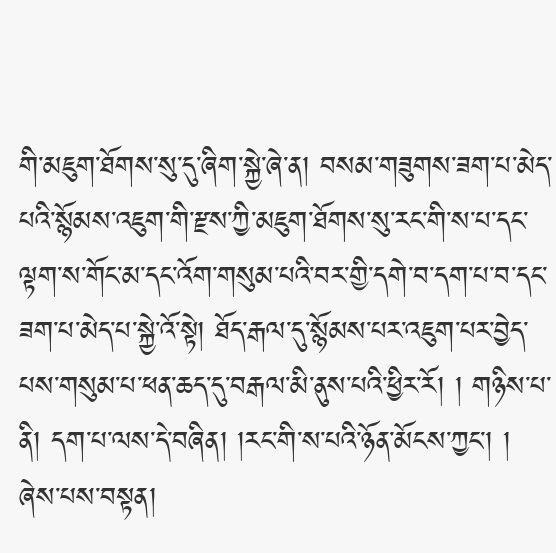གི་མཇུག་ཐོགས་སུ་དུ་ཞིག་སྐྱེ་ཞེ་ན། བསམ་གཟུགས་ཟག་པ་མེད་པའི་སྙོམས་འཇུག་གི་རྫས་ཀྱི་མཇུག་ཐོགས་སུ་རང་གི་ས་པ་དང་ལྟག་ས་གོང་མ་དང་འོག་གསུམ་པའི་བར་གྱི་དགེ་བ་དག་པ་བ་དང་ཟག་པ་མེད་པ་སྐྱེ་འོ་སྟེ། ཐོད་རྒལ་དུ་སྙོམས་པར་འཇུག་པར་བྱེད་པས་གསུམ་པ་ཕན་ཆད་དུ་བརྒལ་མི་ནུས་པའི་ཕྱིར་རོ། ། གཉིས་པ་ནི། དག་པ་ལས་དེ་བཞིན། །རང་གི་ས་པའི་ཉོན་མོངས་ཀྱང་། ། ཞེས་པས་བསྟན།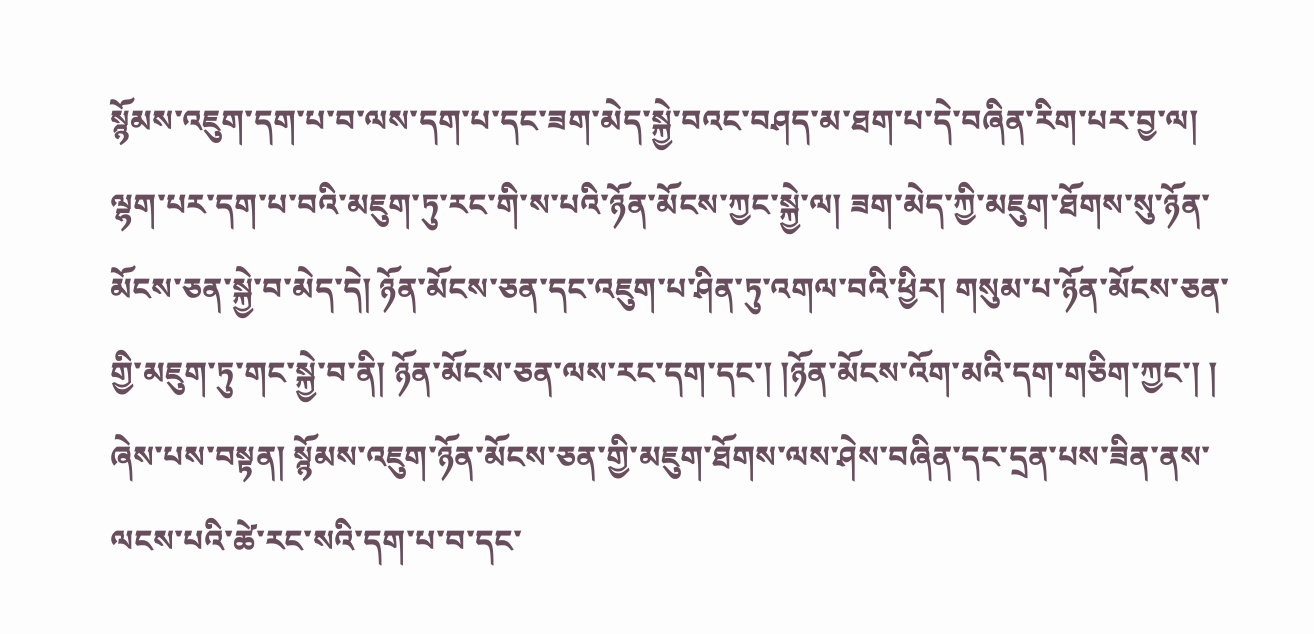སྙོམས་འཇུག་དག་པ་བ་ལས་དག་པ་དང་ཟག་མེད་སྐྱེ་བའང་བཤད་མ་ཐག་པ་དེ་བཞིན་རིག་པར་བྱ་ལ། ལྷག་པར་དག་པ་བའི་མཇུག་ཏུ་རང་གི་ས་པའི་ཉོན་མོངས་ཀྱང་སྐྱེ་ལ། ཟག་མེད་ཀྱི་མཇུག་ཐོགས་སུ་ཉོན་མོངས་ཅན་སྐྱེ་བ་མེད་དེ། ཉོན་མོངས་ཅན་དང་འཇུག་པ་ཤིན་ཏུ་འགལ་བའི་ཕྱིར། གསུམ་པ་ཉོན་མོངས་ཅན་གྱི་མཇུག་ཏུ་གང་སྐྱེ་བ་ནི། ཉོན་མོངས་ཅན་ལས་རང་དག་དང་། །ཉོན་མོངས་འོག་མའི་དག་གཅིག་ཀྱང་། ། ཞེས་པས་བསྟན། སྙོམས་འཇུག་ཉོན་མོངས་ཅན་གྱི་མཇུག་ཐོགས་ལས་ཤེས་བཞིན་དང་དྲན་པས་ཟིན་ནས་ལངས་པའི་ཚེ་རང་སའི་དག་པ་བ་དང་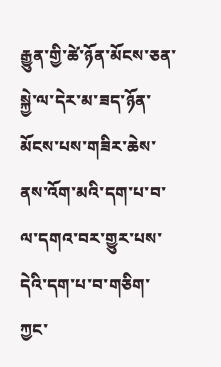རྒྱུན་གྱི་ཚེ་ཉོན་མོངས་ཅན་སྐྱེ་ལ་དེར་མ་ཟད་ཉོན་མོངས་པས་གཟིར་ཆེས་ནས་འོག་མའི་དག་པ་བ་ལ་དགའ་བར་གྱུར་པས་དེའི་དག་པ་བ་གཅིག་ཀྱང་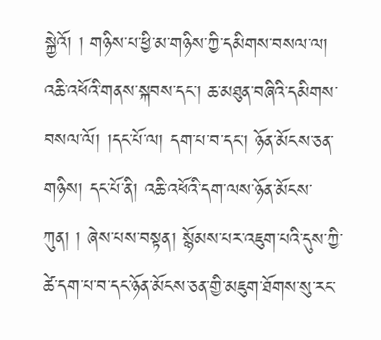སྐྱེའོ། ། གཉིས་པ་ཕྱི་མ་གཉིས་ཀྱི་དམིགས་བསལ་ལ། འཆི་འཕོའི་གནས་སྐབས་དང་། ཆ་མཐུན་བཞིའི་དམིགས་བསལ་ལོ། །དང་པོ་ལ། དག་པ་བ་དང་། ཉོན་མོངས་ཅན་གཉིས། དང་པོ་ནི། འཆི་འཕོའི་དག་ལས་ཉོན་མོངས་ཀུན། ། ཞེས་པས་བསྟན། སྙོམས་པར་འཇུག་པའི་དུས་ཀྱི་ཚེ་དག་པ་བ་དང་ཉོན་མོངས་ཅན་གྱི་མཇུག་ཐོགས་སུ་རང་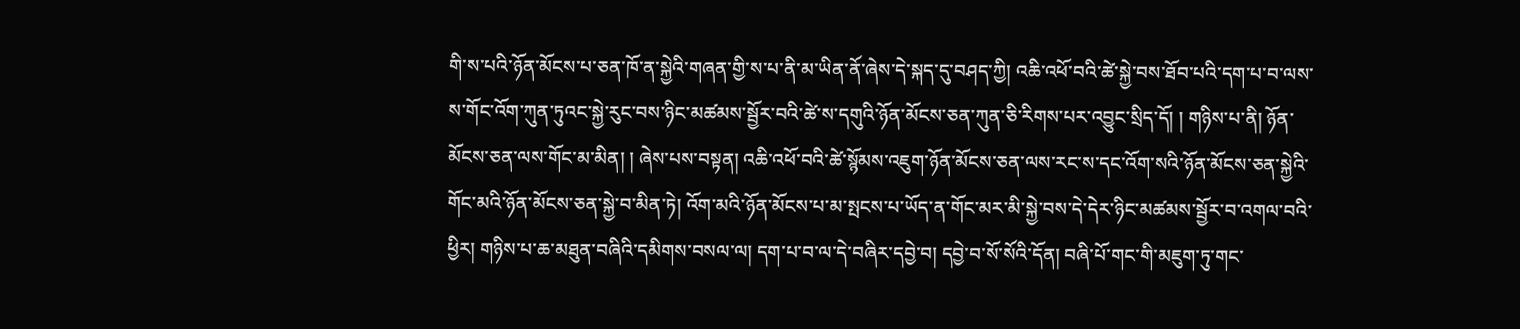གི་ས་པའི་ཉོན་མོངས་པ་ཅན་ཁོ་ན་སྐྱེའི་གཞན་གྱི་ས་པ་ནི་མ་ཡིན་ནོ་ཞེས་དེ་སྐད་དུ་བཤད་ཀྱི། འཆི་འཕོ་བའི་ཚེ་སྐྱེ་བས་ཐོབ་པའི་དག་པ་བ་ལས་ས་གོང་འོག་ཀུན་ཏུའང་སྐྱེ་རུང་བས་ཉིང་མཚམས་སྦྱོར་བའི་ཚེ་ས་དགུའི་ཉོན་མོངས་ཅན་ཀུན་ཅི་རིགས་པར་འབྱུང་སྲིད་དོ། ། གཉིས་པ་ནི། ཉོན་མོངས་ཅན་ལས་གོང་མ་མིན། ། ཞེས་པས་བསྟན། འཆི་འཕོ་བའི་ཚེ་སྙོམས་འཇུག་ཉོན་མོངས་ཅན་ལས་རང་ས་དང་འོག་སའི་ཉོན་མོངས་ཅན་སྐྱེའི་གོང་མའི་ཉོན་མོངས་ཅན་སྐྱེ་བ་མིན་ཏེ། འོག་མའི་ཉོན་མོངས་པ་མ་སྤངས་པ་ཡོད་ན་གོང་མར་མི་སྐྱེ་བས་དེ་དེར་ཉིང་མཚམས་སྦྱོར་བ་འགལ་བའི་ཕྱིར། གཉིས་པ་ཆ་མཐུན་བཞིའི་དམིགས་བསལ་ལ། དག་པ་བ་ལ་དེ་བཞིར་དབྱེ་བ། དབྱེ་བ་སོ་སོའི་དོན། བཞི་པོ་གང་གི་མཇུག་ཏུ་གང་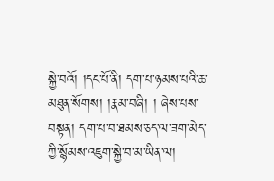སྐྱེ་བའོ། །དང་པོ་ནི། དག་པ་ཉམས་པའི་ཆ་མཐུན་སོགས། །རྣམ་བཞི། ། ཞེས་པས་བསྟན། དག་པ་བ་ཐམས་ཅད་ལ་ཟག་མེད་ཀྱི་སྙོམས་འཇུག་སྐྱེ་བ་མ་ཡིན་ལ།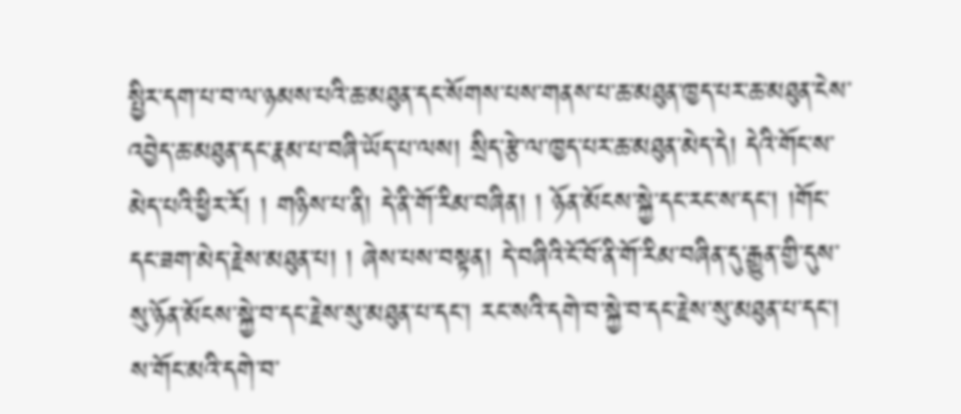སྤྱིར་དག་པ་བ་ལ་ཉམས་པའི་ཆ་མཐུན་དང་སོགས་པས་གནས་པ་ཆ་མཐུན་ཁྱད་པར་ཆ་མཐུན་ངེས་འབྱེད་ཆ་མཐུན་དང་རྣམ་པ་བཞི་ཡོད་པ་ལས། སྲིད་རྩེ་ལ་ཁྱད་པར་ཆ་མཐུན་མེད་དེ། དེའི་གོང་ས་མེད་པའི་ཕྱིར་རོ། ། གཉིས་པ་ནི། དེ་ནི་གོ་རིམ་བཞིན། ། ཉོན་མོངས་སྐྱེ་དང་རང་ས་དང་། །གོང་དང་ཟག་མེད་རྗེས་མཐུན་པ། ། ཞེས་པས་བསྟན། དེ་བཞིའི་ངོ་བོ་ནི་གོ་རིམ་བཞིན་དུ་རྒྱུན་གྱི་དུས་སུ་ཉོན་མོངས་སྐྱེ་བ་དང་རྗེས་སུ་མཐུན་པ་དང་། རང་སའི་དགེ་བ་སྐྱེ་བ་དང་རྗེས་སུ་མཐུན་པ་དང་། ས་གོང་མའི་དགེ་བ་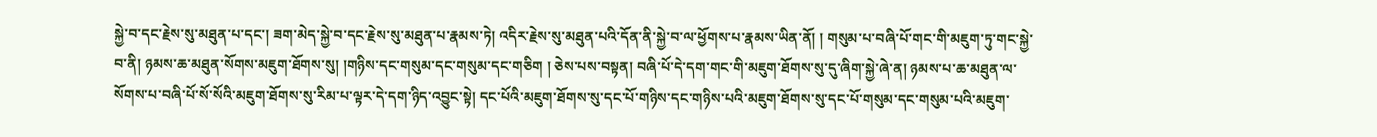སྐྱེ་བ་དང་རྗེས་སུ་མཐུན་པ་དང་། ཟག་མེད་སྐྱེ་བ་དང་རྗེས་སུ་མཐུན་པ་རྣམས་ཏེ། འདིར་རྗེས་སུ་མཐུན་པའི་དོན་ནི་སྐྱེ་བ་ལ་ཕྱོགས་པ་རྣམས་ཡིན་ནོ། ། གསུམ་པ་བཞི་པོ་གང་གི་མཇུག་ཏུ་གང་སྐྱེ་བ་ནི། ཉམས་ཆ་མཐུན་སོགས་མཇུག་ཐོགས་སུ། །གཉིས་དང་གསུམ་དང་གསུམ་དང་གཅིག ། ཅེས་པས་བསྟན། བཞི་པོ་དེ་དག་གང་གི་མཇུག་ཐོགས་སུ་དུ་ཞིག་སྐྱེ་ཞེ་ན། ཉམས་པ་ཆ་མཐུན་ལ་སོགས་པ་བཞི་པོ་སོ་སོའི་མཇུག་ཐོགས་སུ་རིམ་པ་ལྟར་དེ་དག་ཉིད་འབྱུང་སྟེ། དང་པོའི་མཇུག་ཐོགས་སུ་དང་པོ་གཉིས་དང་གཉིས་པའི་མཇུག་ཐོགས་སུ་དང་པོ་གསུམ་དང་གསུམ་པའི་མཇུག་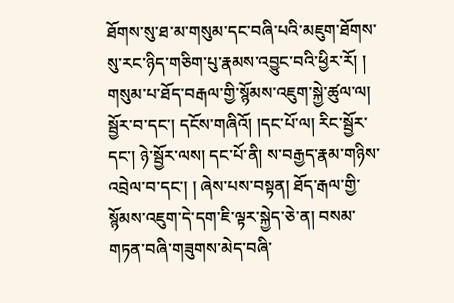ཐོགས་སུ་ཐ་མ་གསུམ་དང་བཞི་པའི་མཇུག་ཐོགས་སུ་རང་ཉིད་གཅིག་པུ་རྣམས་འབྱུང་བའི་ཕྱིར་རོ། ། གསུམ་པ་ཐོད་བརྒལ་གྱི་སྙོམས་འཇུག་སྐྱེ་ཚུལ་ལ། སྦྱོར་བ་དང་། དངོས་གཞིའོ། །དང་པོ་ལ། རིང་སྦྱོར་དང་། ཉེ་སྦྱོར་ལས། དང་པོ་ནི། ས་བརྒྱད་རྣམ་གཉིས་འབྲེལ་བ་དང་། ། ཞེས་པས་བསྟན། ཐོད་རྒལ་གྱི་སྙོམས་འཇུག་དེ་དག་ཇི་ལྟར་སྐྱེད་ཅེ་ན། བསམ་གཏན་བཞི་གཟུགས་མེད་བཞི་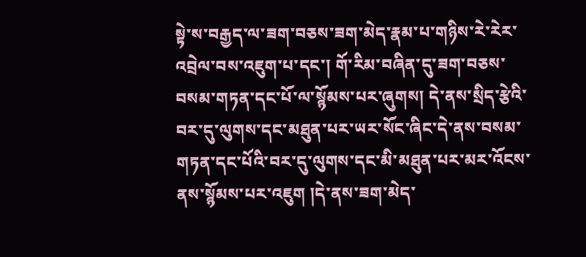སྟེ་ས་བརྒྱད་ལ་ཟག་བཅས་ཟག་མེད་རྣམ་པ་གཉིས་རེ་རེར་འབྲེལ་བས་འཇུག་པ་དང་། གོ་རིམ་བཞིན་དུ་ཟག་བཅས་བསམ་གཏན་དང་པོ་ལ་སྙོམས་པར་ཞུགས། དེ་ནས་སྲིད་རྩེའི་བར་དུ་ལུགས་དང་མཐུན་པར་ཡར་སོང་ཞིང་དེ་ནས་བསམ་གཏན་དང་པོའི་བར་དུ་ལུགས་དང་མི་མཐུན་པར་མར་འོངས་ནས་སྙོམས་པར་འཇུག །དེ་ནས་ཟག་མེད་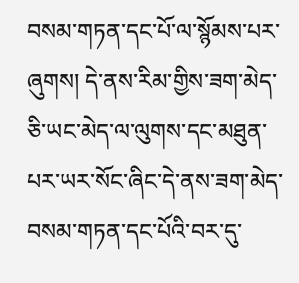བསམ་གཏན་དང་པོ་ལ་སྙོམས་པར་ཞུགས། དེ་ནས་རིམ་གྱིས་ཟག་མེད་ཅི་ཡང་མེད་ལ་ལུགས་དང་མཐུན་པར་ཡར་སོང་ཞིང་དེ་ནས་ཟག་མེད་བསམ་གཏན་དང་པོའི་བར་དུ་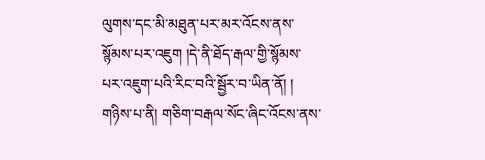ལུགས་དང་མི་མཐུན་པར་མར་འོངས་ནས་སྙོམས་པར་འཇུག །དེ་ནི་ཐོད་རྒལ་གྱི་སྙོམས་པར་འཇུག་པའི་རིང་བའི་སྦྱོར་བ་ཡིན་ནོ། ། གཉིས་པ་ནི། གཅིག་བརྒལ་སོང་ཞིང་འོངས་ནས་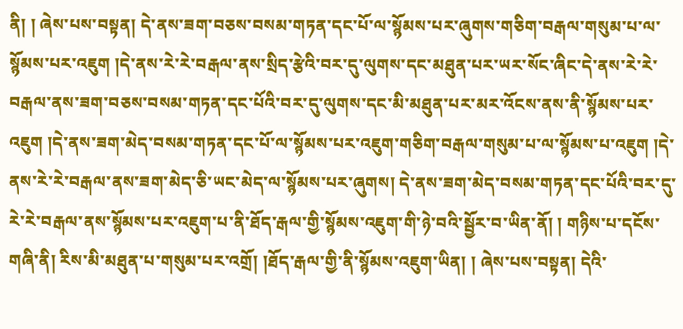ནི། ། ཞེས་པས་བསྟན། དེ་ནས་ཟག་བཅས་བསམ་གཏན་དང་པོ་ལ་སྙོམས་པར་ཞུགས་གཅིག་བརྒལ་གསུམ་པ་ལ་སྙོམས་པར་འཇུག །དེ་ནས་རེ་རེ་བརྒལ་ནས་སྲིད་རྩེའི་བར་དུ་ལུགས་དང་མཐུན་པར་ཡར་སོང་ཞིང་དེ་ནས་རེ་རེ་བརྒལ་ནས་ཟག་བཅས་བསམ་གཏན་དང་པོའི་བར་དུ་ལུགས་དང་མི་མཐུན་པར་མར་འོངས་ནས་ནི་སྙོམས་པར་འཇུག །དེ་ནས་ཟག་མེད་བསམ་གཏན་དང་པོ་ལ་སྙོམས་པར་འཇུག་གཅིག་བརྒལ་གསུམ་པ་ལ་སྙོམས་པ་འཇུག །དེ་ནས་རེ་རེ་བརྒལ་ནས་ཟག་མེད་ཅི་ཡང་མེད་ལ་སྙོམས་པར་ཞུགས། དེ་ནས་ཟག་མེད་བསམ་གཏན་དང་པོའི་བར་དུ་རེ་རེ་བརྒལ་ནས་སྙོམས་པར་འཇུག་པ་ནི་ཐོད་རྒལ་གྱི་སྙོམས་འཇུག་གི་ཉེ་བའི་སྦྱོར་བ་ཡིན་ནོ། ། གཉིས་པ་དངོས་གཞི་ནི། རིས་མི་མཐུན་པ་གསུམ་པར་འགྲོ། །ཐོད་རྒལ་གྱི་ནི་སྙོམས་འཇུག་ཡིན། ། ཞེས་པས་བསྟན། དེའི་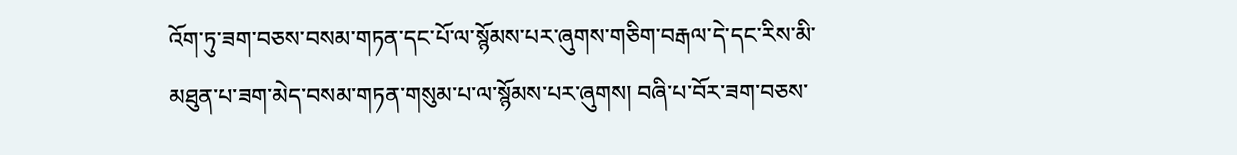འོག་ཏུ་ཟག་བཅས་བསམ་གཏན་དང་པོ་ལ་སྙོམས་པར་ཞུགས་གཅིག་བརྒལ་དེ་དང་རིས་མི་མཐུན་པ་ཟག་མེད་བསམ་གཏན་གསུམ་པ་ལ་སྙོམས་པར་ཞུགས། བཞི་པ་བོར་ཟག་བཅས་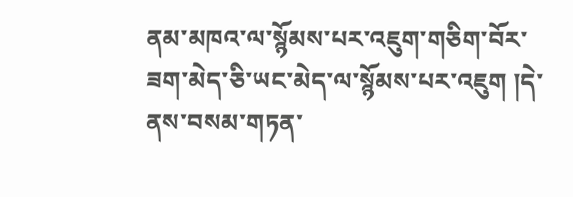ནམ་མཁའ་ལ་སྙོམས་པར་འཇུག་གཅིག་བོར་ཟག་མེད་ཅི་ཡང་མེད་ལ་སྙོམས་པར་འཇུག །དེ་ནས་བསམ་གཏན་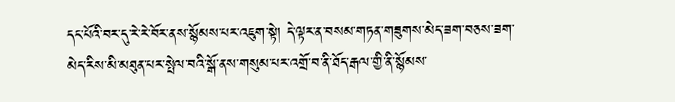དང་པོའི་བར་དུ་རེ་རེ་བོར་ནས་སྙོམས་པར་འཇུག་སྟེ། དེ་ལྟར་ན་བསམ་གཏན་གཟུགས་མེད་ཟག་བཅས་ཟག་མེད་རིས་མི་མཐུན་པར་སྤེལ་བའི་སྒོ་ནས་གསུམ་པར་འགྲོ་བ་ནི་ཐོད་རྒལ་གྱི་ནི་སྙོམས་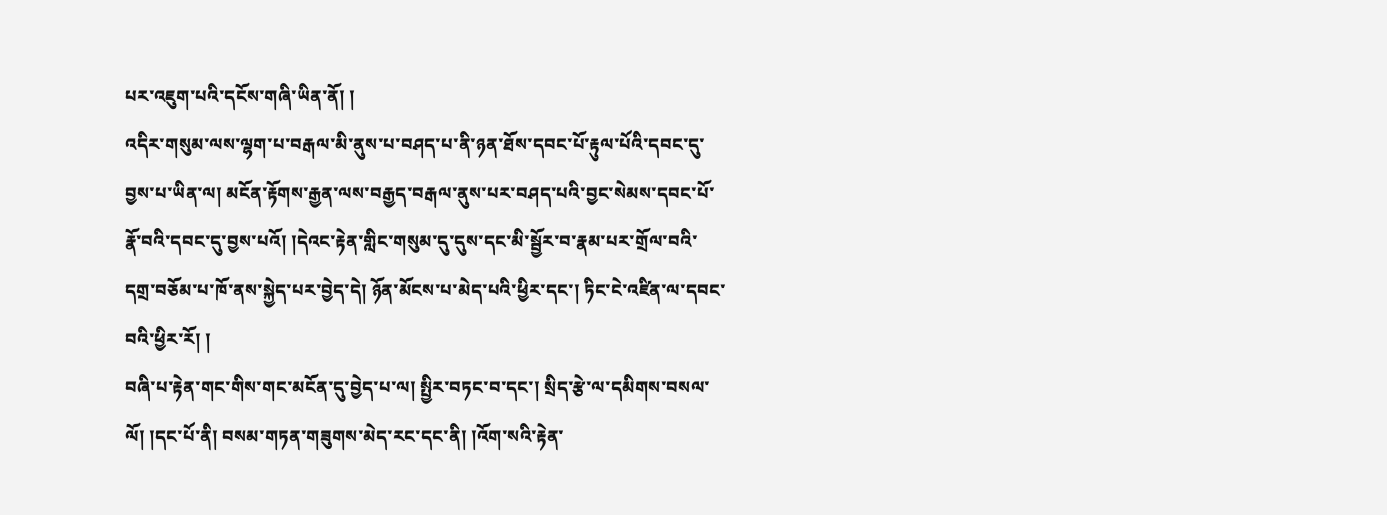པར་འཇུག་པའི་དངོས་གཞི་ཡིན་ནོ། །
འདིར་གསུམ་ལས་ལྷག་པ་བརྒལ་མི་ནུས་པ་བཤད་པ་ནི་ཉན་ཐོས་དབང་པོ་རྟུལ་པོའི་དབང་དུ་བྱས་པ་ཡིན་ལ། མངོན་རྟོགས་རྒྱན་ལས་བརྒྱད་བརྒལ་ནུས་པར་བཤད་པའི་བྱང་སེམས་དབང་པོ་རྣོ་བའི་དབང་དུ་བྱས་པའོ། །དེའང་རྟེན་གླིང་གསུམ་དུ་དུས་དང་མི་སྦྱོར་བ་རྣམ་པར་གྲོལ་བའི་དགྲ་བཅོམ་པ་ཁོ་ནས་སྐྱེད་པར་བྱེད་དེ། ཉོན་མོངས་པ་མེད་པའི་ཕྱིར་དང་། ཏིང་ངེ་འཛིན་ལ་དབང་བའི་ཕྱིར་རོ། །
བཞི་པ་རྟེན་གང་གིས་གང་མངོན་དུ་བྱེད་པ་ལ། སྤྱིར་བཏང་བ་དང་། སྲིད་རྩེ་ལ་དམིགས་བསལ་ལོ། །དང་པོ་ནི། བསམ་གཏན་གཟུགས་མེད་རང་དང་ནི། །འོག་སའི་རྟེན་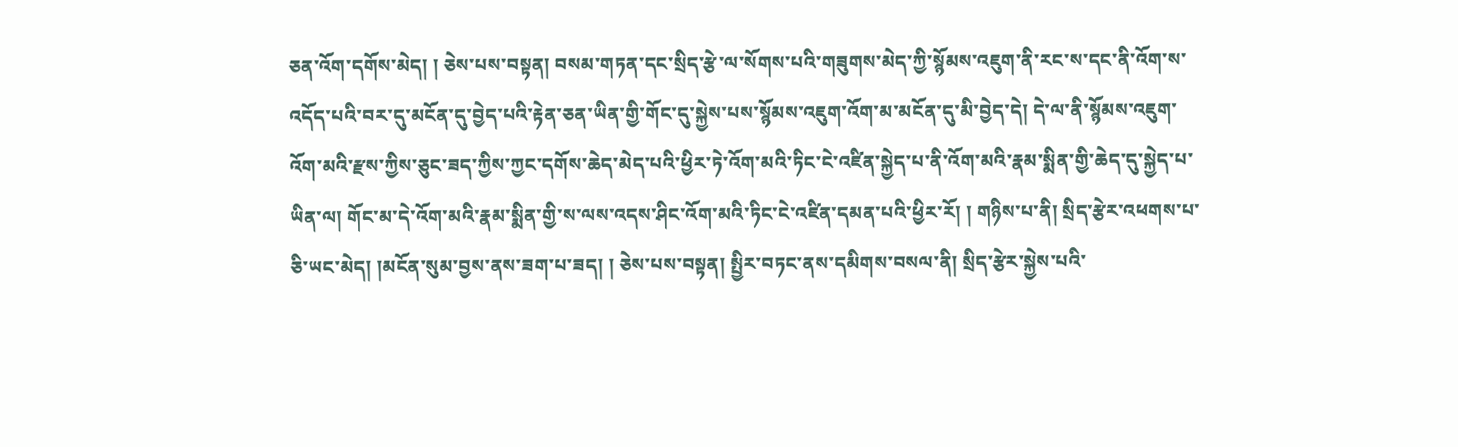ཅན་འོག་དགོས་མེད། ། ཅེས་པས་བསྟན། བསམ་གཏན་དང་སྲིད་རྩེ་ལ་སོགས་པའི་གཟུགས་མེད་ཀྱི་སྙོམས་འཇུག་ནི་རང་ས་དང་ནི་འོག་ས་འདོད་པའི་བར་དུ་མངོན་དུ་བྱེད་པའི་རྟེན་ཅན་ཡིན་གྱི་གོང་དུ་སྐྱེས་པས་སྙོམས་འཇུག་འོག་མ་མངོན་དུ་མི་བྱེད་དེ། དེ་ལ་ནི་སྙོམས་འཇུག་འོག་མའི་རྫས་ཀྱིས་ཅུང་ཟད་ཀྱིས་ཀྱང་དགོས་ཆེད་མེད་པའི་ཕྱིར་ཏེ་འོག་མའི་ཏིང་ངེ་འཛིན་སྐྱེད་པ་ནི་འོག་མའི་རྣམ་སྨིན་གྱི་ཆེད་དུ་སྐྱེད་པ་ཡིན་ལ། གོང་མ་དེ་འོག་མའི་རྣམ་སྨིན་གྱི་ས་ལས་འདས་ཤིང་འོག་མའི་ཏིང་ངེ་འཛིན་དམན་པའི་ཕྱིར་རོ། ། གཉིས་པ་ནི། སྲིད་རྩེར་འཕགས་པ་ཅི་ཡང་མེད། །མངོན་སུམ་བྱས་ནས་ཟག་པ་ཟད། ། ཅེས་པས་བསྟན། སྤྱིར་བཏང་ནས་དམིགས་བསལ་ནི། སྲིད་རྩེར་སྐྱེས་པའི་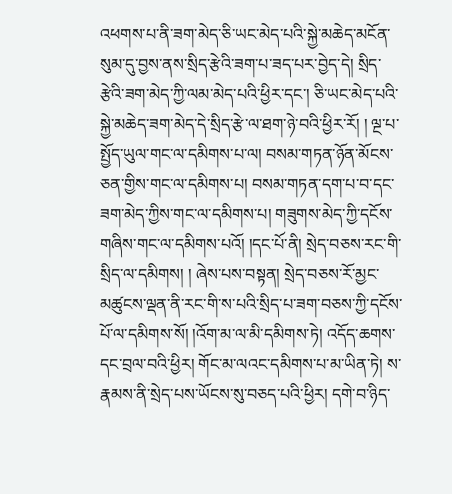འཕགས་པ་ནི་ཟག་མེད་ཅི་ཡང་མེད་པའི་སྐྱེ་མཆེད་མངོན་སུམ་དུ་བྱས་ནས་སྲིད་རྩེའི་ཟག་པ་ཟད་པར་བྱེད་དེ། སྲིད་རྩེའི་ཟག་མེད་ཀྱི་ལམ་མེད་པའི་ཕྱིར་དང་། ཅི་ཡང་མེད་པའི་སྐྱེ་མཆེད་ཟག་མེད་དེ་སྲིད་རྩེ་ལ་ཐག་ཉེ་བའི་ཕྱིར་རོ། ། ལྔ་པ་སྤྱོད་ཡུལ་གང་ལ་དམིགས་པ་ལ། བསམ་གཏན་ཉོན་མོངས་ཅན་གྱིས་གང་ལ་དམིགས་པ། བསམ་གཏན་དག་པ་བ་དང་ཟག་མེད་ཀྱིས་གང་ལ་དམིགས་པ། གཟུགས་མེད་ཀྱི་དངོས་གཞིས་གང་ལ་དམིགས་པའོ། །དང་པོ་ནི། སྲེད་བཅས་རང་གི་སྲིད་ལ་དམིགས། ། ཞེས་པས་བསྟན། སྲེད་བཅས་རོ་མྱང་མཚུངས་ལྡན་ནི་རང་གི་ས་པའི་སྲིད་པ་ཟག་བཅས་ཀྱི་དངོས་པོ་ལ་དམིགས་སོ། །འོག་མ་ལ་མི་དམིགས་ཏེ། འདོད་ཆགས་དང་བྲལ་བའི་ཕྱིར། གོང་མ་ལའང་དམིགས་པ་མ་ཡིན་ཏེ། ས་རྣམས་ནི་སྲེད་པས་ཡོངས་སུ་བཅད་པའི་ཕྱིར། དགེ་བ་ཉིད་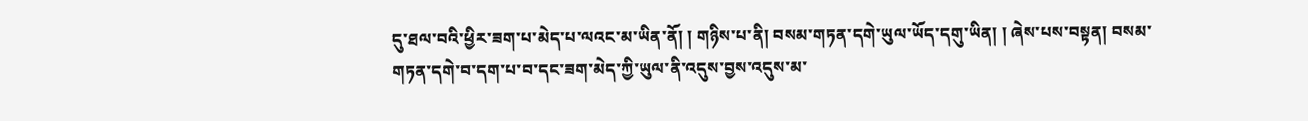དུ་ཐལ་བའི་ཕྱིར་ཟག་པ་མེད་པ་ལའང་མ་ཡིན་ནོ། ། གཉིས་པ་ནི། བསམ་གཏན་དགེ་ཡུལ་ཡོད་དགུ་ཡིན། ། ཞེས་པས་བསྟན། བསམ་གཏན་དགེ་བ་དག་པ་བ་དང་ཟག་མེད་ཀྱི་ཡུལ་ནི་འདུས་བྱས་འདུས་མ་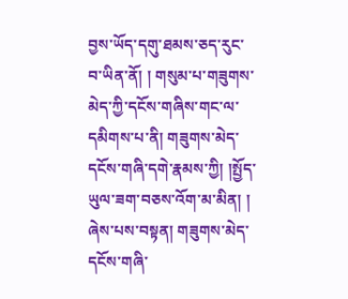བྱས་ཡོད་དགུ་ཐམས་ཅད་རུང་བ་ཡིན་ནོ། ། གསུམ་པ་གཟུགས་མེད་ཀྱི་དངོས་གཞིས་གང་ལ་དམིགས་པ་ནི། གཟུགས་མེད་དངོས་གཞི་དགེ་རྣམས་ཀྱི། །སྤྱོད་ཡུལ་ཟག་བཅས་འོག་མ་མིན། ། ཞེས་པས་བསྟན། གཟུགས་མེད་དངོས་གཞི་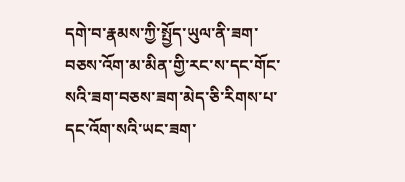དགེ་བ་རྣམས་ཀྱི་སྤྱོད་ཡུལ་ནི་ཟག་བཅས་འོག་མ་མིན་གྱི་རང་ས་དང་གོང་སའི་ཟག་བཅས་ཟག་མེད་ཅི་རིགས་པ་དང་འོག་སའི་ཡང་ཟག་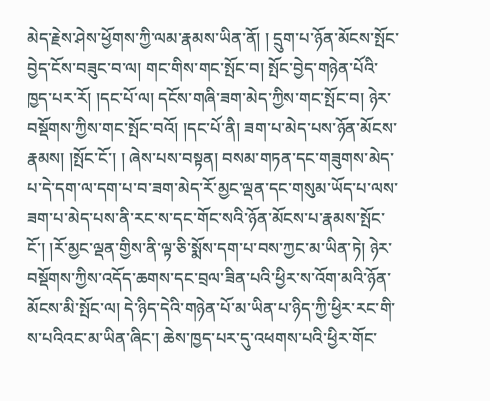མེད་རྗེས་ཤེས་ཕྱོགས་ཀྱི་ལམ་རྣམས་ཡིན་ནོ། ། དྲུག་པ་ཉོན་མོངས་སྤོང་བྱེད་ངོས་བཟུང་བ་ལ། གང་གིས་གང་སྤོང་བ། སྤོང་བྱེད་གཉེན་པོའི་ཁྱད་པར་རོ། །དང་པོ་ལ། དངོས་གཞི་ཟག་མེད་ཀྱིས་གང་སྤོང་བ། ཉེར་བསྡོགས་ཀྱིས་གང་སྤོང་བའོ། །དང་པོ་ནི། ཟག་པ་མེད་པས་ཉོན་མོངས་རྣམས། །སྤོང་ངོ་། ། ཞེས་པས་བསྟན། བསམ་གཏན་དང་གཟུགས་མེད་པ་དེ་དག་ལ་དག་པ་བ་ཟག་མེད་རོ་མྱང་ལྡན་དང་གསུམ་ཡོད་པ་ལས་ཟག་པ་མེད་པས་ནི་རང་ས་དང་གོང་སའི་ཉོན་མོངས་པ་རྣམས་སྤོང་ངོ་། །རོ་མྱང་ལྡན་གྱིས་ནི་ལྟ་ཅི་སྨོས་དག་པ་བས་ཀྱང་མ་ཡིན་ཏེ། ཉེར་བསྡོགས་ཀྱིས་འདོད་ཆགས་དང་བྲལ་ཟིན་པའི་ཕྱིར་ས་འོག་མའི་ཉོན་མོངས་མི་སྤོང་ལ། དེ་ཉིད་དེའི་གཉེན་པོ་མ་ཡིན་པ་ཉིད་ཀྱི་ཕྱིར་རང་གི་ས་པའིའང་མ་ཡིན་ཞིང་། ཆེས་ཁྱད་པར་དུ་འཕགས་པའི་ཕྱིར་གོང་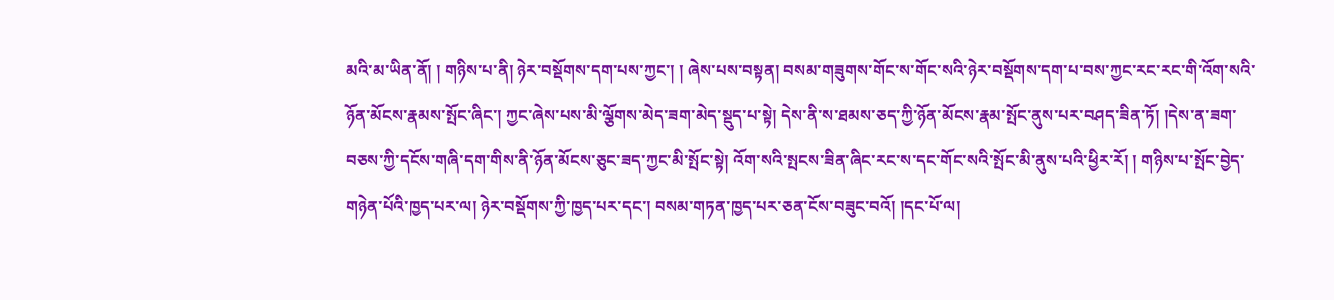མའི་མ་ཡིན་ནོ། ། གཉིས་པ་ནི། ཉེར་བསྡོགས་དག་པས་ཀྱང་། ། ཞེས་པས་བསྟན། བསམ་གཟུགས་གོང་ས་གོང་སའི་ཉེར་བསྡོགས་དག་པ་བས་ཀྱང་རང་རང་གི་འོག་སའི་ཉོན་མོངས་རྣམས་སྤོང་ཞིང་། ཀྱང་ཞེས་པས་མི་ལྕོགས་མེད་ཟག་མེད་སྡུད་པ་སྟེ། དེས་ནི་ས་ཐམས་ཅད་ཀྱི་ཉོན་མོངས་རྣམ་སྤོང་ནུས་པར་བཤད་ཟིན་ཏོ། །དེས་ན་ཟག་བཅས་ཀྱི་དངོས་གཞི་དག་གིས་ནི་ཉོན་མོངས་ཅུང་ཟད་ཀྱང་མི་སྤོང་སྟེ། འོག་སའི་སྤངས་ཟིན་ཞིང་རང་ས་དང་གོང་སའི་སྤོང་མི་ནུས་པའི་ཕྱིར་རོ། ། གཉིས་པ་སྤོང་བྱེད་གཉེན་པོའི་ཁྱད་པར་ལ། ཉེར་བསྡོགས་ཀྱི་ཁྱད་པར་དང་། བསམ་གཏན་ཁྱད་པར་ཅན་ངོས་བཟུང་བའོ། །དང་པོ་ལ།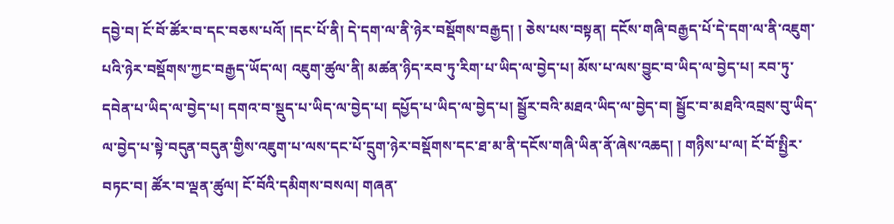དབྱེ་བ། ངོ་བོ་ཚོར་བ་དང་བཅས་པའོ། །དང་པོ་ནི། དེ་དག་ལ་ནི་ཉེར་བསྡོགས་བརྒྱད། ། ཅེས་པས་བསྟན། དངོས་གཞི་བརྒྱད་པོ་དེ་དག་ལ་ནི་འཇུག་པའི་ཉེར་བསྡོགས་ཀྱང་བརྒྱད་ཡོད་ལ། འཇུག་ཚུལ་ནི། མཚན་ཉིད་རབ་ཏུ་རིག་པ་ཡིད་ལ་བྱེད་པ། མོས་པ་ལས་བྱུང་བ་ཡིད་ལ་བྱེད་པ། རབ་ཏུ་དབེན་པ་ཡིད་ལ་བྱེད་པ། དགའ་བ་སྡུད་པ་ཡིད་ལ་བྱེད་པ། དཔྱོད་པ་ཡིད་ལ་བྱེད་པ། སྦྱོར་བའི་མཐའ་ཡིད་ལ་བྱེད་བ། སྦྱོང་བ་མཐའི་འབྲས་བུ་ཡིད་ལ་བྱེད་པ་སྟེ་བདུན་བདུན་གྱིས་འཇུག་པ་ལས་དང་པོ་དྲུག་ཉེར་བསྡོགས་དང་ཐ་མ་ནི་དངོས་གཞི་ཡིན་ནོ་ཞེས་འཆད། ། གཉིས་པ་ལ། ངོ་བོ་སྤྱིར་བཏང་བ། ཚོར་བ་ལྡན་ཚུལ། ངོ་བོའི་དམིགས་བསལ། གཞན་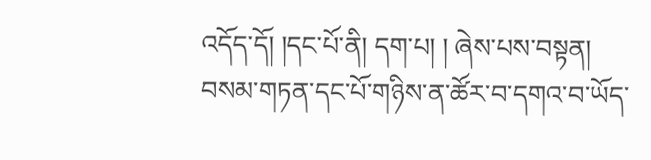འདོད་དོ། །དང་པོ་ནི། དག་པ། ། ཞེས་པས་བསྟན། བསམ་གཏན་དང་པོ་གཉིས་ན་ཚོར་བ་དགའ་བ་ཡོད་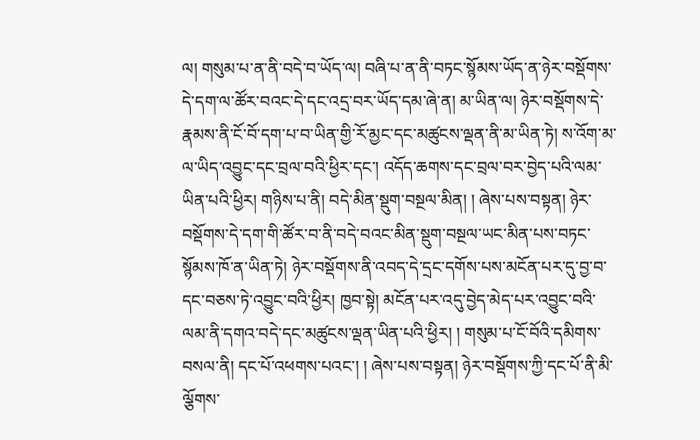ལ། གསུམ་པ་ན་ནི་བདེ་བ་ཡོད་ལ། བཞི་པ་ན་ནི་བཏང་སྙོམས་ཡོད་ན་ཉེར་བསྡོགས་དེ་དག་ལ་ཚོར་བའང་དེ་དང་འདྲ་བར་ཡོད་དམ་ཞེ་ན། མ་ཡིན་ལ། ཉེར་བསྡོགས་དེ་རྣམས་ནི་ངོ་བོ་དག་པ་བ་ཡིན་གྱི་རོ་མྱང་དང་མཚུངས་ལྡན་ནི་མ་ཡིན་ཏེ། ས་འོག་མ་ལ་ཡིད་འབྱུང་དང་བྲལ་བའི་ཕྱིར་དང་། འདོད་ཆགས་དང་བྲལ་བར་བྱེད་པའི་ལམ་ཡིན་པའི་ཕྱིར། གཉིས་པ་ནི། བདེ་མིན་སྡུག་བསྔལ་མིན། ། ཞེས་པས་བསྟན། ཉེར་བསྡོགས་དེ་དག་གི་ཚོར་བ་ནི་བདེ་བའང་མིན་སྡུག་བསྔལ་ཡང་མིན་པས་བཏང་སྙོམས་ཁོ་ན་ཡིན་ཏེ། ཉེར་བསྡོགས་ནི་འབད་དེ་དྲང་དགོས་པས་མངོན་པར་དུ་བྱ་བ་དང་བཅས་ཏེ་འབྱུང་བའི་ཕྱིར། ཁྱབ་སྟེ། མངོན་པར་འདུ་བྱེད་མེད་པར་འབྱུང་བའི་ལམ་ནི་དགའ་བདེ་དང་མཚུངས་ལྡན་ཡིན་པའི་ཕྱིར། ། གསུམ་པ་ངོ་བོའི་དམིགས་བསལ་ནི། དང་པོ་འཕགས་པའང་། ། ཞེས་པས་བསྟན། ཉེར་བསྡོགས་ཀྱི་དང་པོ་ནི་མི་ལྕོགས་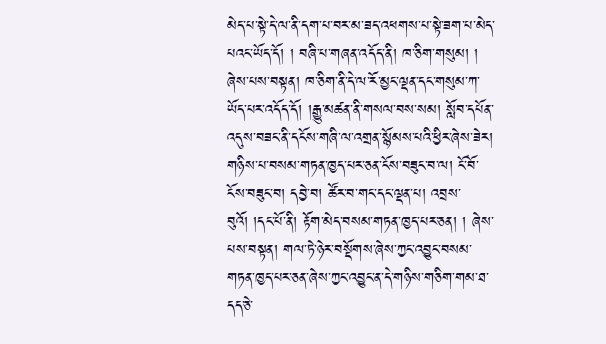མེད་པ་སྟེ་དེ་ལ་ནི་དག་པ་བར་མ་ཟད་འཕགས་པ་སྟེ་ཟག་པ་མེད་པའང་ཡོད་དོ། ། བཞི་པ་གཞན་འདོད་ནི། ཁ་ཅིག་གསུམ། ། ཞེས་པས་བསྟན། ཁ་ཅིག་ནི་དེ་ལ་རོ་མྱང་ལྡན་དང་གསུམ་ཀ་ཡོད་པར་འདོད་དོ། །རྒྱུ་མཚན་ནི་གསལ་བས་སམ། སློབ་དཔོན་འདུས་བཟང་ནི་དངོས་གཞི་ལ་འགྲན་སྙོམས་པའི་ཕྱིར་ཞེས་ཟེར། གཉིས་པ་བསམ་གཏན་ཁྱད་པར་ཅན་ངོས་བཟུང་བ་ལ། ངོ་བོ་ངོས་བཟུང་བ། དབྱེ་བ། ཚོར་བ་གང་དང་ལྡན་པ། འབྲས་བུའོ། །དང་པོ་ནི། རྟོག་མེད་བསམ་གཏན་ཁྱད་པར་ཅན། ། ཞེས་པས་བསྟན། གལ་ཏེ་ཉེར་བསྡོགས་ཞེས་ཀྱང་འབྱུང་བསམ་གཏན་ཁྱད་པར་ཅན་ཞེས་ཀྱང་འབྱུང་ན་དེ་གཉིས་གཅིག་གམ་ཐ་དད་ཅེ་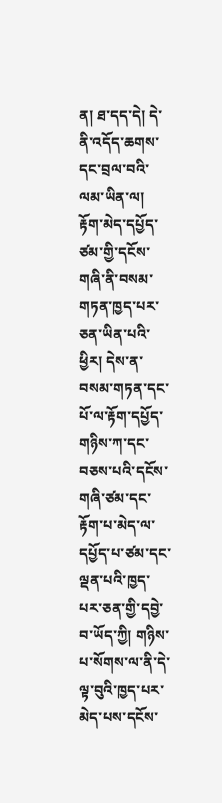ན། ཐ་དད་དེ། དེ་ནི་འདོད་ཆགས་དང་བྲལ་བའི་ལམ་ཡིན་ལ། རྟོག་མེད་དཔྱོད་ཙམ་གྱི་དངོས་གཞི་ནི་བསམ་གཏན་ཁྱད་པར་ཅན་ཡིན་པའི་ཕྱིར། དེས་ན་བསམ་གཏན་དང་པོ་ལ་རྟོག་དཔྱོད་གཉིས་ཀ་དང་བཅས་པའི་དངོས་གཞི་ཙམ་དང་རྟོག་པ་མེད་ལ་དཔྱོད་པ་ཙམ་དང་ལྡན་པའི་ཁྱད་པར་ཅན་གྱི་དབྱེ་བ་ཡོད་ཀྱི། གཉིས་པ་སོགས་ལ་ནི་དེ་ལྟ་བུའི་ཁྱད་པར་མེད་པས་དངོས་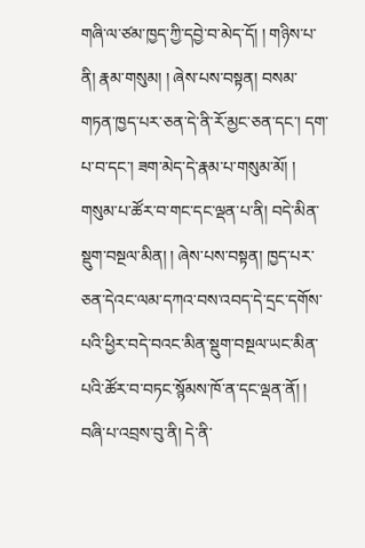གཞི་ལ་ཙམ་ཁྱད་ཀྱི་དབྱེ་བ་མེད་དོ། ། གཉིས་པ་ནི། རྣམ་གསུམ། ། ཞེས་པས་བསྟན། བསམ་གཏན་ཁྱད་པར་ཅན་དེ་ནི་རོ་མྱང་ཅན་དང་། དག་པ་བ་དང་། ཟག་མེད་དེ་རྣམ་པ་གསུམ་མོ། ། གསུམ་པ་ཚོར་བ་གང་དང་ལྡན་པ་ནི། བདེ་མིན་སྡུག་བསྔལ་མིན། ། ཞེས་པས་བསྟན། ཁྱད་པར་ཅན་དེའང་ལམ་དཀའ་བས་འབད་དེ་དྲང་དགོས་པའི་ཕྱིར་བདེ་བའང་མིན་སྡུག་བསྔལ་ཡང་མིན་པའི་ཚོར་བ་བཏང་སྙོམས་ཁོ་ན་དང་ལྡན་ནོ། ། བཞི་པ་འབྲས་བུ་ནི། དེ་ནི་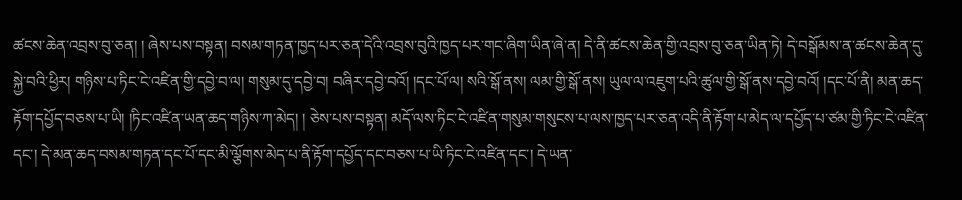ཚངས་ཆེན་འབྲས་བུ་ཅན། ། ཞེས་པས་བསྟན། བསམ་གཏན་ཁྱད་པར་ཅན་དེའི་འབྲས་བུའི་ཁྱད་པར་གང་ཞིག་ཡིན་ཞེ་ན། དེ་ནི་ཚངས་ཆེན་གྱི་འབྲས་བུ་ཅན་ཡིན་ཏེ། དེ་བསྒོམས་ན་ཚངས་ཆེན་དུ་སྐྱེ་བའི་ཕྱིར། གཉིས་པ་ཏིང་ངེ་འཛིན་གྱི་དབྱེ་བ་ལ། གསུམ་དུ་དབྱེ་བ། བཞིར་དབྱེ་བའོ། །དང་པོ་ལ། སའི་སྒོ་ནས། ལམ་གྱི་སྒོ་ནས། ཡུལ་ལ་འཇུག་པའི་ཚུལ་གྱི་སྒོ་ནས་དབྱེ་བའོ། །དང་པོ་ནི། མན་ཆད་རྟོག་དཔྱོད་བཅས་པ་ཡི། །ཏིང་འཛིན་ཡན་ཆད་གཉིས་ཀ་མེད། ། ཅེས་པས་བསྟན། མདོ་ལས་ཏིང་ངེ་འཛིན་གསུམ་གསུངས་པ་ལས་ཁྱད་པར་ཅན་འདི་ནི་རྟོག་པ་མེད་ལ་དཔྱོད་པ་ཙམ་གྱི་ཏིང་ངེ་འཛིན་དང་། དེ་མན་ཆད་བསམ་གཏན་དང་པོ་དང་མི་ལྕོགས་མེད་པ་ནི་རྟོག་དཔྱོད་དང་བཅས་པ་ཡི་ཏིང་ངེ་འཛིན་དང་། དེ་ཡན་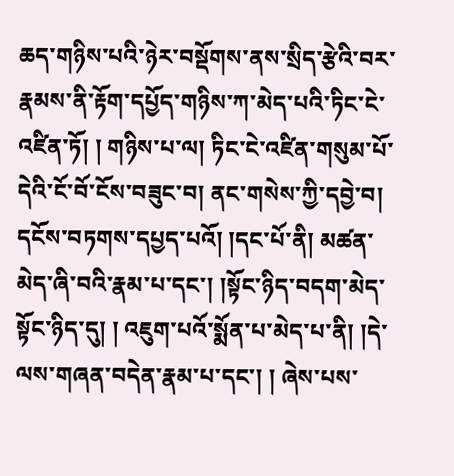ཆད་གཉིས་པའི་ཉེར་བསྡོགས་ནས་སྲིད་རྩེའི་བར་རྣམས་ནི་རྟོག་དཔྱོད་གཉིས་ཀ་མེད་པའི་ཏིང་ངེ་འཛིན་ཏོ། ། གཉིས་པ་ལ། ཏིང་ངེ་འཛིན་གསུམ་པོ་དེའི་ངོ་བོ་ངོས་བཟུང་བ། ནང་གསེས་ཀྱི་དབྱེ་བ། དངོས་བཏགས་དཔྱད་པའོ། །དང་པོ་ནི། མཚན་མེད་ཞི་བའི་རྣམ་པ་དང་། །སྟོང་ཉིད་བདག་མེད་སྟོང་ཉིད་དུ། ། འཇུག་པའོ་སྨོན་པ་མེད་པ་ནི། །དེ་ལས་གཞན་བདེན་རྣམ་པ་དང་། ། ཞེས་པས་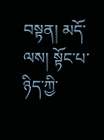བསྟན། མདོ་ལས། སྟོང་པ་ཉིད་ཀྱི་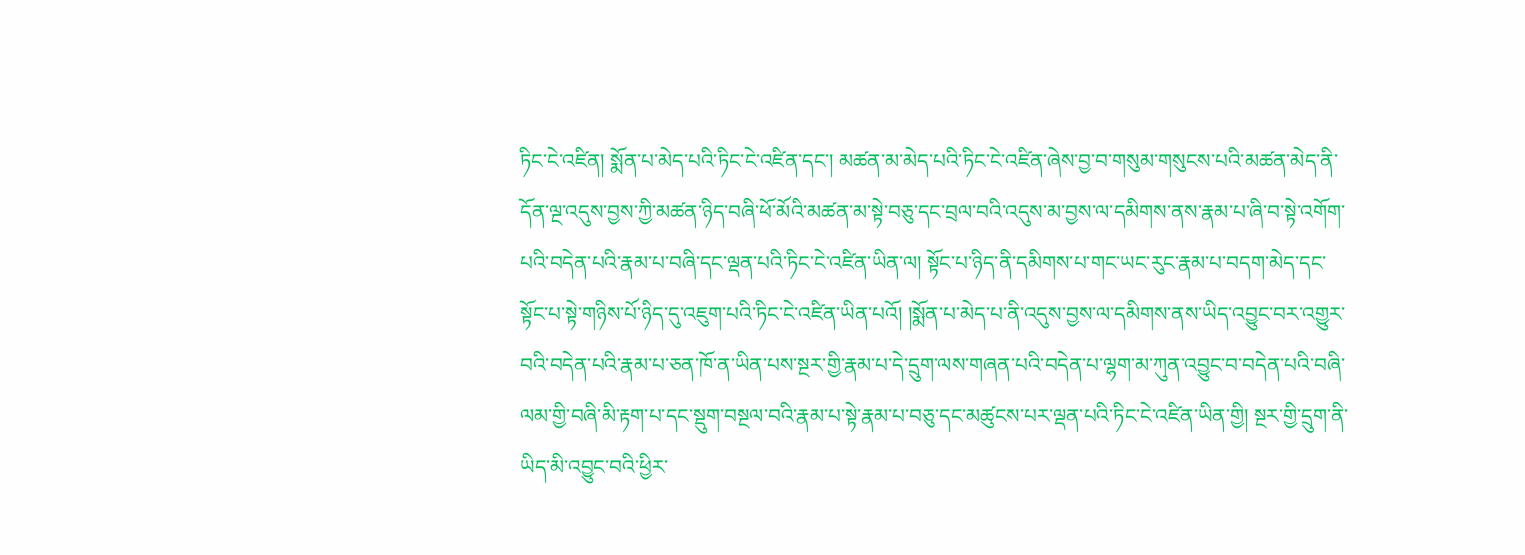ཏིང་ངེ་འཛིན། སྨོན་པ་མེད་པའི་ཏིང་ངེ་འཛིན་དང་། མཚན་མ་མེད་པའི་ཏིང་ངེ་འཛིན་ཞེས་བྱ་བ་གསུམ་གསུངས་པའི་མཚན་མེད་ནི་དོན་ལྔ་འདུས་བྱས་ཀྱི་མཚན་ཉིད་བཞི་ཕོ་མོའི་མཚན་མ་སྟེ་བཅུ་དང་བྲལ་བའི་འདུས་མ་བྱས་ལ་དམིགས་ནས་རྣམ་པ་ཞི་བ་སྟེ་འགོག་པའི་བདེན་པའི་རྣམ་པ་བཞི་དང་ལྡན་པའི་ཏིང་ངེ་འཛིན་ཡིན་ལ། སྟོང་པ་ཉིད་ནི་དམིགས་པ་གང་ཡང་རུང་རྣམ་པ་བདག་མེད་དང་སྟོང་པ་སྟེ་གཉིས་པོ་ཉིད་དུ་འཇུག་པའི་ཏིང་ངེ་འཛིན་ཡིན་པའོ། །སྨོན་པ་མེད་པ་ནི་འདུས་བྱས་ལ་དམིགས་ནས་ཡིད་འབྱུང་བར་འགྱུར་བའི་བདེན་པའི་རྣམ་པ་ཅན་ཁོ་ན་ཡིན་པས་སྔར་གྱི་རྣམ་པ་དེ་དྲུག་ལས་གཞན་པའི་བདེན་པ་ལྷག་མ་ཀུན་འབྱུང་བ་བདེན་པའི་བཞི་ལམ་གྱི་བཞི་མི་རྟག་པ་དང་སྡུག་བསྔལ་བའི་རྣམ་པ་སྟེ་རྣམ་པ་བཅུ་དང་མཚུངས་པར་ལྡན་པའི་ཏིང་ངེ་འཛིན་ཡིན་གྱི། སྔར་གྱི་དྲུག་ནི་ཡིད་མི་འབྱུང་བའི་ཕྱིར་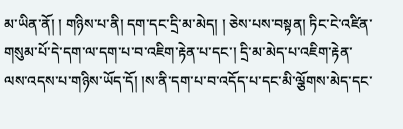མ་ཡིན་ནོ། ། གཉིས་པ་ནི། དག་དང་དྲི་མ་མེད། ། ཅེས་པས་བསྟན། ཏིང་ངེ་འཛིན་གསུམ་པོ་དེ་དག་ལ་དག་པ་བ་འཇིག་རྟེན་པ་དང་། དྲི་མ་མེད་པ་འཇིག་རྟེན་ལས་འདས་པ་གཉིས་ཡོད་དོ། །ས་ནི་དག་པ་བ་འདོད་པ་དང་མི་ལྕོགས་མེད་དང་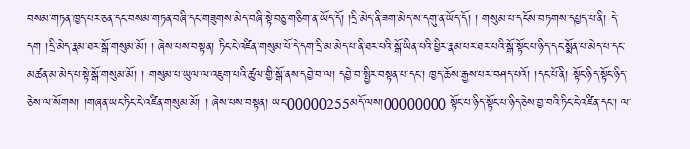བསམ་གཏན་ཁྱད་པར་ཅན་དང་བསམ་གཏན་བཞི་དང་གཟུགས་མེད་བཞི་སྟེ་བཅུ་གཅིག་ན་ཡོད་དོ། །དྲི་མེད་ནི་ཟག་མེད་ས་དགུ་ན་ཡོད་དོ། ། གསུམ་པ་དངོས་བཏགས་དཔྱད་པ་ནི། དེ་དག །དྲི་མེད་རྣམ་ཐར་སྒོ་གསུམ་མོ། ། ཞེས་པས་བསྟན། ཏིང་ངེ་འཛིན་གསུམ་པོ་དེ་དག་དྲི་མ་མེད་པ་ནི་ཐར་པའི་སྒོ་ཡིན་པའི་ཕྱིར་རྣམ་པར་ཐར་པའི་སྒོ་སྟོང་པ་ཉིད་དང་སྨོན་པ་མེད་པ་དང་མཚན་མ་མེད་པ་སྟེ་སྒོ་གསུམ་མོ། ། གསུམ་པ་ཡུལ་ལ་འཇུག་པའི་ཚུལ་གྱི་སྒོ་ནས་དབྱེ་བ་ལ། དབྱེ་བ་སྤྱིར་བསྟན་པ་དང་། ཁྱད་ཆོས་རྒྱས་པར་བཤད་པའོ། །དང་པོ་ནི། སྟོང་ཉིད་སྟོང་ཉིད་ཅེས་ལ་སོགས། །གཞན་ཡང་ཏིང་ངེ་འཛིན་གསུམ་མོ། ། ཞེས་པས་བསྟན། ཡང་00000255མདོ་ལས།00000000 སྟོང་པ་ཉིད་སྟོང་པ་ཉིད་ཅེས་བྱ་བའི་ཏིང་ངེ་འཛིན་དང་། ལ་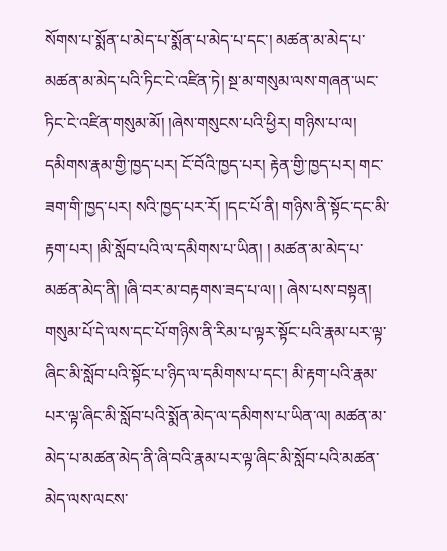སོགས་པ་སྨོན་པ་མེད་པ་སྨོན་པ་མེད་པ་དང་། མཚན་མ་མེད་པ་མཚན་མ་མེད་པའི་ཏིང་ངེ་འཛིན་ཏེ། སྔ་མ་གསུམ་ལས་གཞན་ཡང་ཏིང་ངེ་འཛིན་གསུམ་མོ། །ཞེས་གསུངས་པའི་ཕྱིར། གཉིས་པ་ལ། དམིགས་རྣམ་གྱི་ཁྱད་པར། ངོ་བོའི་ཁྱད་པར། རྟེན་གྱི་ཁྱད་པར། གང་ཟག་གི་ཁྱད་པར། སའི་ཁྱད་པར་རོ། །དང་པོ་ནི། གཉིས་ནི་སྟོང་དང་མི་རྟག་པར། །མི་སློབ་པའི་ལ་དམིགས་པ་ཡིན། ། མཚན་མ་མེད་པ་མཚན་མེད་ནི། །ཞི་བར་མ་བརྟགས་ཟད་པ་ལ། ། ཞེས་པས་བསྟན། གསུམ་པོ་དེ་ལས་དང་པོ་གཉིས་ནི་རིམ་པ་ལྟར་སྟོང་པའི་རྣམ་པར་ལྟ་ཞིང་མི་སློབ་པའི་སྟོང་པ་ཉིད་ལ་དམིགས་པ་དང་། མི་རྟག་པའི་རྣམ་པར་ལྟ་ཞིང་མི་སློབ་པའི་སྨོན་མེད་ལ་དམིགས་པ་ཡིན་ལ། མཚན་མ་མེད་པ་མཚན་མེད་ནི་ཞི་བའི་རྣམ་པར་ལྟ་ཞིང་མི་སློབ་པའི་མཚན་མེད་ལས་ལངས་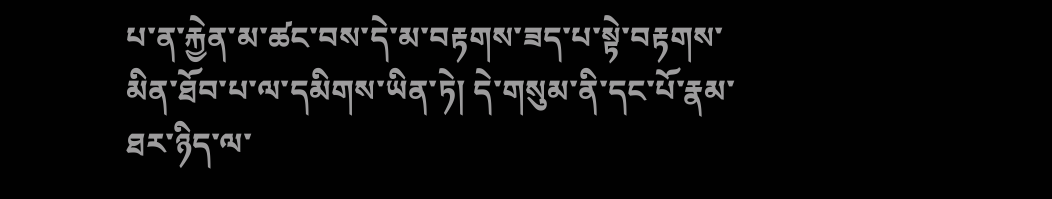པ་ན་རྐྱེན་མ་ཚང་བས་དེ་མ་བརྟགས་ཟད་པ་སྟེ་བརྟགས་མིན་ཐོབ་པ་ལ་དམིགས་ཡིན་ཏེ། དེ་གསུམ་ནི་དང་པོ་རྣམ་ཐར་ཉིད་ལ་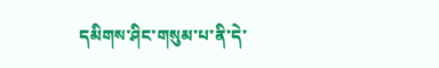དམིགས་ཤིང་གསུམ་པ་ནི་དེ་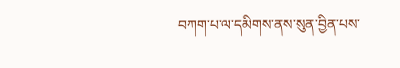བཀག་པ་ལ་དམིགས་ནས་སུན་བྱིན་པས་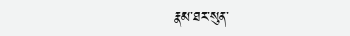རྣམ་ཐར་སུན་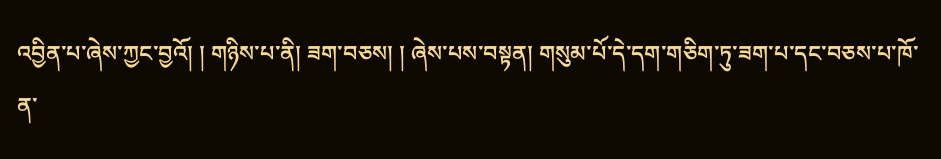འབྱིན་པ་ཞེས་ཀྱང་བྱའོ། ། གཉིས་པ་ནི། ཟག་བཅས། ། ཞེས་པས་བསྟན། གསུམ་པོ་དེ་དག་གཅིག་ཏུ་ཟག་པ་དང་བཅས་པ་ཁོ་ན་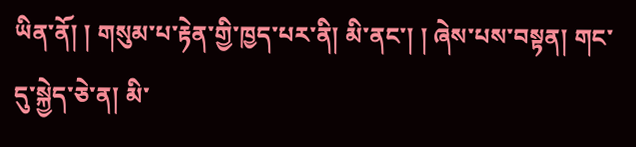ཡིན་ནོ། ། གསུམ་པ་རྟེན་གྱི་ཁྱད་པར་ནི། མི་ནང་། ། ཞེས་པས་བསྟན། གང་དུ་སྐྱེད་ཅེ་ན། མི་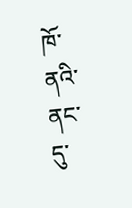ཁོ་ནའི་ནང་དུ་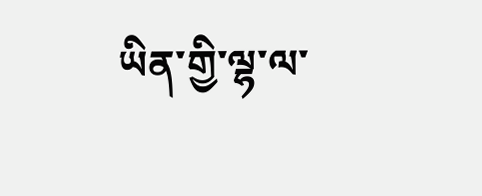ཡིན་གྱི་ལྷ་ལ་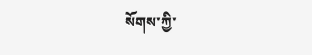སོགས་ཀྱི་